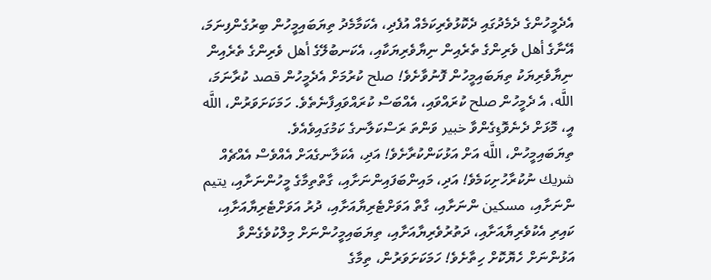އެދެމީހުންގެ ދެމެދުގައި ދެކޮޅުވެރިކަމެއް އުފެދި، އެކަމާމެދު ތިޔަބައިމީހުން ބިރުގެންފިނަމަ، އޭނާގެ أهل ވެރިންގެ ތެރެއިން ނިޔާވެރިޔަކާއި، އެކަނބުލޭގެ أهل ވެރިންގެ ތެރެއިން ނިޔާވެރިޔަކު ތިޔަބައިމީހުން ފޮނުވާށެވެ! صلح ކުރުމަށް އެދެމީހުން قصد ކުރާނަމަ، اللَّه، އެ ދެމީހުން صلح ކުރައްވައި، އެއްބަސް ކުރައްވައިފާނެތެވެ. ހަމަކަށަވަރުން، اللَّه އީ، މޮޅަށް ދެނެވޮޑިގެންވާ خبير ވަންތަ ރަސްކަލާނގެ ކަމުގައިވެއެވެ.
ތިޔަބައިމީހުން، اللَّه އަށް އަޅުކަންކުރާށެވެ! އަދި، އެކަލާނގެއަށް އެއްވެސް އެއްޗެއް شريك ނުކުރާހުށިކަމެވެ! އަދި، މައިންބަފައިންނަށާއި، ގާތްތިމާގެ މީހުންނަށާއި، يتيم ންނަށާއި، مسكين ންނަށާއި، ގާތް އަވަށްޓެރިޔާއަށާއި، ދުރު އަވަށްޓެރިޔާއަށާއި، ކައިރި އެކުވެރިޔާއަށާއި، ދަތުރުވެރިޔާއަށާއި، ތިޔަބައިމީހުންނަށް މިލްކުވެގެންވާ އަޅުންނަށް ހެޔޮކޮށް ހިތާށެވެ! ހަމަކަށަވަރުން، ތިމާގެ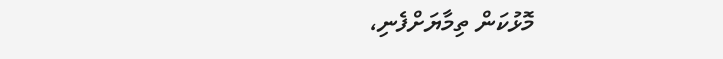މޮޅުކަން ތިމާޔަށްފެނި،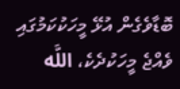ބޮޑާވެގެން އުޅޭ މީހަކުކަމުގައި ވެއްޖެ މީހަކުދެކެ، اللَّه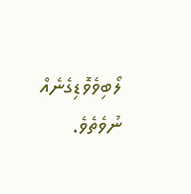ލޯބިވެވޮޑިގެނެއް ނުވެތެވެ.